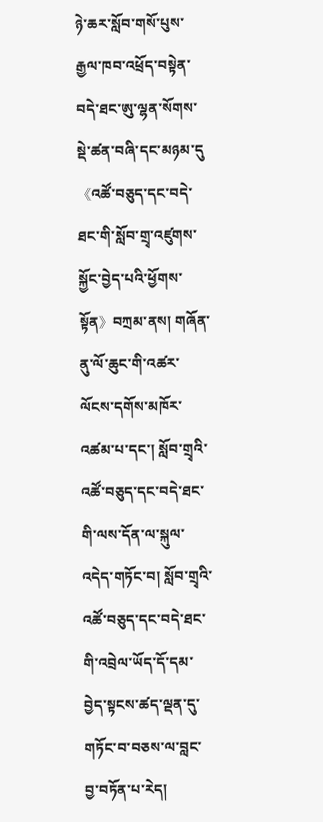ཉེ་ཆར་སློབ་གསོ་པུས་རྒྱལ་ཁབ་འཕྲོད་བསྟེན་བདེ་ཐང་ཨུ་ལྷན་སོགས་སྡེ་ཚན་བཞི་དང་མཉམ་དུ《འཚོ་བཅུད་དང་བདེ་ཐང་གི་སློབ་གྲྭ་འཛུགས་སྐྱོང་བྱེད་པའི་ཕྱོགས་སྟོན》བཀྲམ་ནས། གཞོན་ནུ་ལོ་ཆུང་གི་འཚར་ལོངས་དགོས་མཁོར་འཚམ་པ་དང་། སློབ་གྲྭའི་འཚོ་བཅུད་དང་བདེ་ཐང་གི་ལས་དོན་ལ་སྐུལ་འདེད་གཏོང་བ། སློབ་གྲྭའི་འཚོ་བཅུད་དང་བདེ་ཐང་གི་འབྲེལ་ཡོད་དོ་དམ་བྱེད་སྟངས་ཚད་ལྡན་དུ་གཏོང་བ་བཅས་ལ་བླང་བྱ་བཏོན་པ་རེད།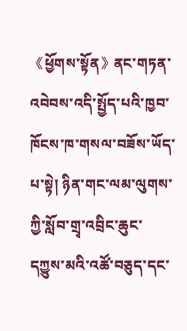《ཕྱོགས་སྟོན》ནང་གཏན་འབེབས་འདི་སྤྱོད་པའི་ཁྱབ་ཁོངས་ཁ་གསལ་བཟོས་ཡོད་པ་སྟེ། ཉིན་གང་ལམ་ལུགས་ཀྱི་སློབ་གྲྭ་འབྲིང་ཆུང་དཀྱུས་མའི་འཚོ་བཅུད་དང་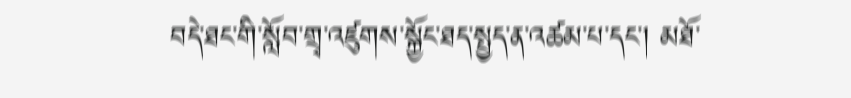བདེ་ཐང་གི་སློབ་གྲྭ་འཛུགས་སྐྱོང་ཐད་སྤྱད་ན་འཚམ་པ་དང་། མཐོ་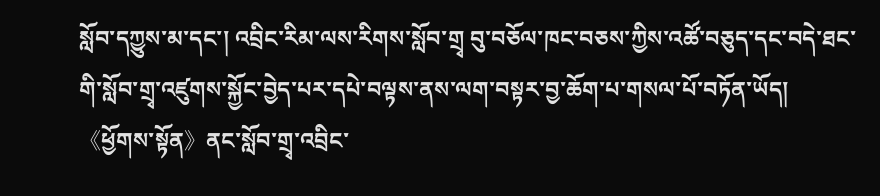སློབ་དཀྱུས་མ་དང་། འབྲིང་རིམ་ལས་རིགས་སློབ་གྲྭ བུ་བཅོལ་ཁང་བཅས་ཀྱིས་འཚོ་བཅུད་དང་བདེ་ཐང་གི་སློབ་གྲྭ་འཛུགས་སྐྱོང་བྱེད་པར་དཔེ་བལྟས་ནས་ལག་བསྟར་བྱ་ཆོག་པ་གསལ་པོ་བཏོན་ཡོད།
《ཕྱོགས་སྟོན》ནང་སློབ་གྲྭ་འབྲིང་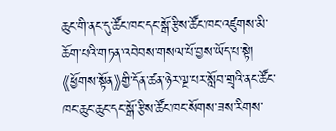ཆུང་གི་ནང་དུ་ཚོང་ཁང་དང་སྒོ་རྩིས་ཚོང་ཁང་འཛུགས་མི་ཆོག་པའི་གཏན་འབེབས་གསལ་པོ་བྱས་ཡོད་པ་སྟེ། 《ཕྱོགས་སྟོན》གྱི་དོན་ཚན་ཉེར་ལྔ་པར་སློབ་གྲྭའི་ནང་ཚོང་ཁང་ཆུང་ཆུང་དང་སྒོ་རྩིས་ཚོང་ཁང་སོགས་ཟས་རིགས་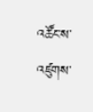འཚོང་ས་འཛུགས་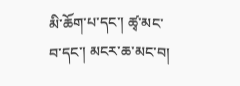མི་ཆོག་པ་དང་། ཚྭ་མང་བ་དང་། མངར་ཆ་མང་བ།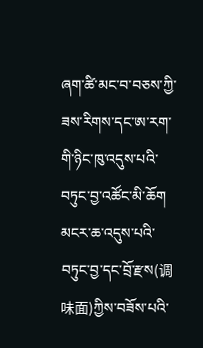ཞག་ཚི་མང་བ་བཅས་ཀྱི་ཟས་རིགས་དང་ཨ་རག་གི་ཉིང་ཁུ་འདུས་པའི་བཏུང་བྱ་འཚོང་མི་ཆོག མངར་ཆ་འདུས་པའི་བཏུང་བྱ་དང་བྲོ་རྫས(调味面)ཀྱིས་བཟོས་པའི་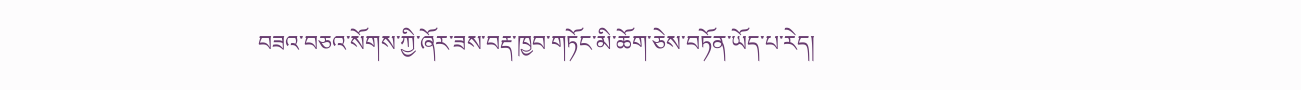བཟའ་བཅའ་སོགས་ཀྱི་ཞོར་ཟས་བརྡ་ཁྱབ་གཏོང་མི་ཆོག་ཅེས་བཏོན་ཡོད་པ་རེད།